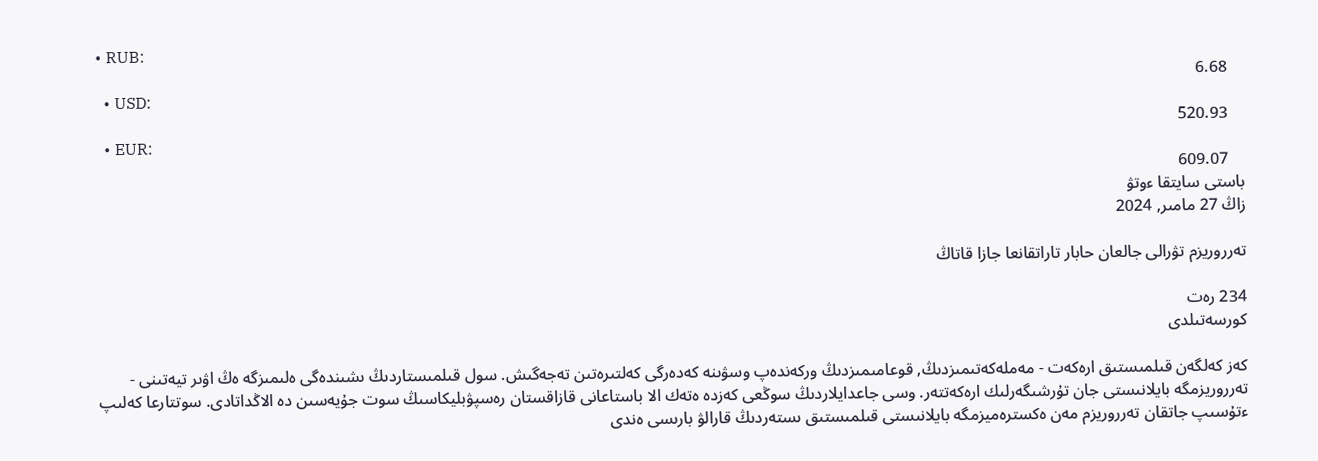• RUB:
    6.68
  • USD:
    520.93
  • EUR:
    609.07
باستى سايتقا ءوتۋ
زاڭ 27 مامىر, 2024

تەرروريزم تۋرالى جالعان حابار تاراتقانعا جازا قاتاڭ

234 رەت
كورسەتىلدى

كەز كەلگەن قىلمىستىق ارەكەت - مەملەكەتىمىزدىڭ, قوعامىمىزدىڭ وركەندەپ وسۋىنە كەدەرگى كەلتىرەتىن تەجەگىش. سول قىلمىستاردىڭ ىشىندەگى ەلىمىزگە ەڭ اۋىر تيەتىنى - تەرروريزمگە بايلانىستى جان تۇرشىگەرلىك ارەكەتتەر. وسى جاعدايلاردىڭ سوڭعى كەزدە ەتەك الا باستاعانى قازاقستان رەسپۋبليكاسىڭ سوت جۇيەسىن دە الاڭداتادى. سوتتارعا كەلىپ ءتۇسىپ جاتقان تەرروريزم مەن ەكسترەميزمگە بايلانىستى قىلمىستىق ىستەردىڭ قارالۋ بارىسى ەندى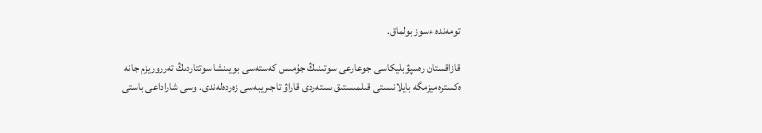تومەندە ءسوز بولماق.

قازاقستان رەسپۋبليكاسى جوعارعى سوتىنىڭ جۇمىس كەستەسى بويىنشا سوتتاردىڭ تەرروريزم جانە ەكسترەميزمگە بايلانىستى قىلمىستىق ىستەردى قاراۋ تاجىريبەسى زەردەلەندى. وسى شاراداعى باستى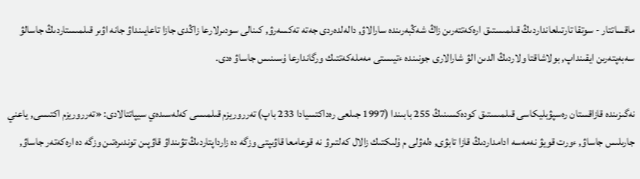ماقساتتار - سوتقا تارتىلعانداردىڭ قىلمىستىق ارەكەتتەرىن زاڭ شەڭبەرىندە سارالاۋ, دالەلدەردى جەتە تەكسەرۋ, كىنالى سودىرلارعا زاڭدى جازا تاعايىنداۋ جانە اۋىر قىلمىستاردىڭ جاسالۋ سەبەپتەرىن ايقىنداپ, بولاشاقتا ولاردىڭ الدىن الۋ شارالارى جونىندە ءتيىستى مەملەكەتتىك ورگاندارعا ۇسىنىس جاساۋ ەدى.

نەگىزىندە قازاقستان رەسپۋبليكاسى قىلمىستىق كودەكسىنىڭ 255 بابىندا (1997 جىلعى رەداكتسيادا 233 باپ) تەرروريزم قىلمىسى كەلەسىدەي سيپاتتالادى: «تەرروريزم اكتىسى, ياعني جارىلىس جاساۋ, ءورت قويۋ نەمەسە ادامداردىڭ قازا تابۋى, ەلەۋلى م ۇلىكتىك زالال كەلتىرۋ نە قوعامعا قاۋىپتى وزگە دە زارداپتاردىڭ تۋىنداۋ قاۋپىن توندىرەتىن وزگە دە ارەكەتەر جاساۋ,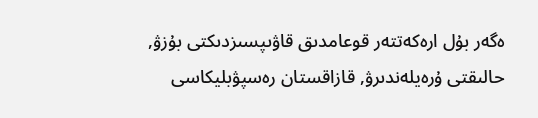ەگەر بۇل ارەكەتتەر قوعامدىق قاۋىپسىزدىكتى بۇزۋ, حالىقتى ۇرەيلەندىرۋ, قازاقستان رەسپۋبليكاسى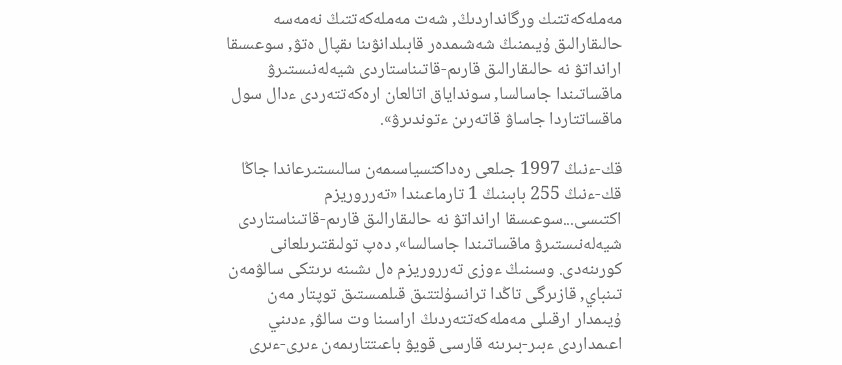مەملەكەتتىك ورگانداردىڭ, شەت مەملەكەتتىڭ نەمەسە حالىقارالىق ۇيىمنىڭ شەشىمدەر قابىلدانۋىنا ىقپال ەتۋ, سوعىسقا ارانداتۋ نە حالىقارالىق قارىم-قاتىناستاردى شيەلەنىستىرۋ ماقساتىندا جاسالسا, سونداياق اتالعان ارەكەتتەردى ءدال سول ماقساتتاردا جاساۋ قاتەرىن ءتوندىرۋ».

قك-ءنىڭ 1997 جىلعى رەداكتسياسىمەن سالىستىرعاندا جاڭا قك-ءنىڭ 255 بابىنىڭ 1 تارماعىندا «تەرروريزم اكتىسى...سوعىسقا ارانداتۋ نە حالىقارالىق قارىم-قاتىناستاردى شيەلەنىستىرۋ ماقساتىندا جاسالسا», دەپ تولىقتىرىلعانى كورىنەدى. وسىنىڭ ءوزى تەرروريزم ەل ىشىنە ىرىتكى سالۋمەن تىنباي, قازىرگى تاڭدا ترانسۇلتتىق قىلمىستىق توپتار مەن ۇيىمدار ارقىلى مەملەكەتتەردىڭ اراسىنا وت سالۋ, ءدىني اعىمداردى ءبىر-بىرىنە قارسى قويۋ باعىتتارىمەن ءىرى-ءىرى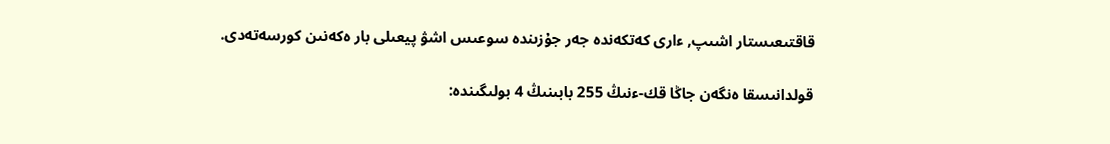قاقتىعىستار اشىپ, ءارى كەتكەندە جەر جۇزىندە سوعىس اشۋ پيعىلى بار ەكەنىن كورسەتەدى.

قولدانىسقا ەنگەن جاڭا قك-ءنىڭ 255 بابىنىڭ 4 بولىگىندە: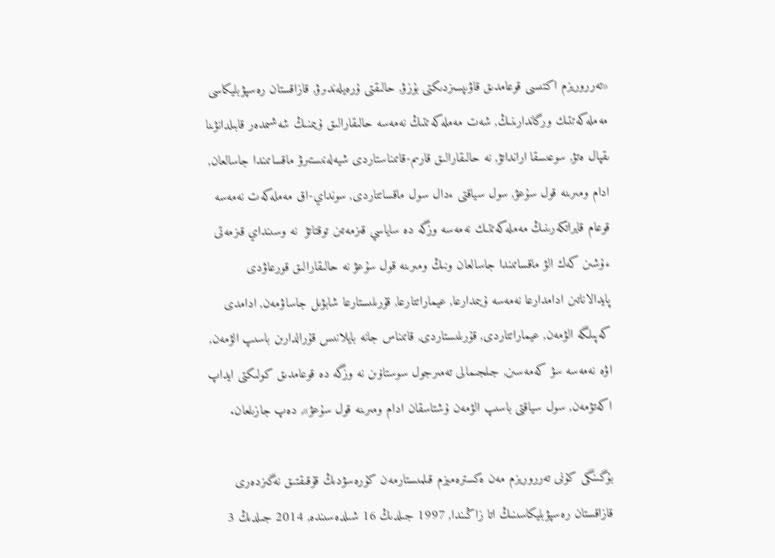«تەرروريزم اكتىسى قوعامدىق قاۋىپسىزدىكتى بۇزۋ, حالىقتى ۇرەيلەندىرۋ, قازاقستان رەسپۋبليكاسى مەملەكەتتىك ورگاندارىنىڭ, شەت مەملەكەتتىڭ نەمەسە حالىقارالىق ۇيىمنىڭ شەشىمدەر قابىلدانۋىنا ىقپال ەتۋ, سوعىسقا ارانداتۋ, نە حالىقارالىق قارىم-قاتىناستاردى شيەلەنىستىرۋ ماقساتىندا جاسالعان, ادام ومىرىنە قول سۇعۋ, سول سياقتى ءدال سول ماقساتتاردى, سونداي-اق مەملەكەت نەمەسە قوعام قايراتكەرىنىڭ مەملەكەتتىك نەمەسە وزگە دە ساياسي قىزمەتىن توقتاتۋ  نە وسىنداي قىزمەتى ءۇشىن كەك الۋ ماقساتىندا جاسالعان ونىڭ ومىرىنە قول سۇعۋ نە حالىقارالىق قورعاۋدى پايدالاناتىن ادامدارعا نەمەسە ۇيىمدارعا, عيماراتتارعا, قۇرىلىستارعا شابۋىل جاساۋمەن, ادامدى كەپىلگە الۋمەن, عيماراتتاردى, قۇرىلىستاردى, قاتىناس جانە بايلانىس قۇرالدارىن باسىپ الۋمەن, اۋە نەمەسە سۋ كەمەسىن, جىلجىمالى تەمىرجول سوستاۆىن نە وزگە دە قوعامدىق كولىكتى ايداپ اكەتۋمەن, سول سياقتى باسىپ الۋمەن ۇشتاسقان ادام ومىرىنە قول سۇعۋ», دەپ جازىلعان.

بۇگىنگى كۇنى تەرروريزم مەن ەكسترەميزم قىلمىستارمەن كۇرەسۋدىڭ قۇقىقتىق نەگىزدەرى قازاقستان رەسپۋبليكاسىنىڭ اتا زاڭىندا, 1997 جىلدىڭ 16 شىلدەسىندە, 2014 جىلدىڭ 3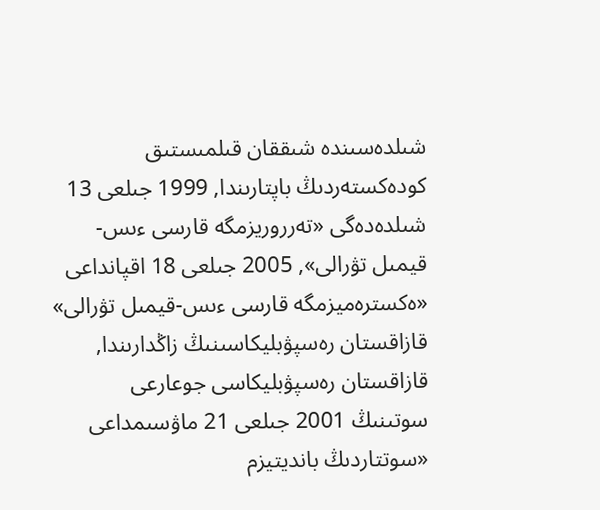شىلدەسىندە شىققان قىلمىستىق كودەكستەردىڭ باپتارىندا, 1999 جىلعى 13 شىلدەدەگى «تەرروريزمگە قارسى ءىس-قيمىل تۋرالى», 2005 جىلعى 18 اقپانداعى «ەكسترەميزمگە قارسى ءىس-قيمىل تۋرالى» قازاقستان رەسپۋبليكاسىنىڭ زاڭدارىندا, قازاقستان رەسپۋبليكاسى جوعارعى سوتىنىڭ 2001 جىلعى 21 ماۋسىمداعى «سوتتاردىڭ بانديتيزم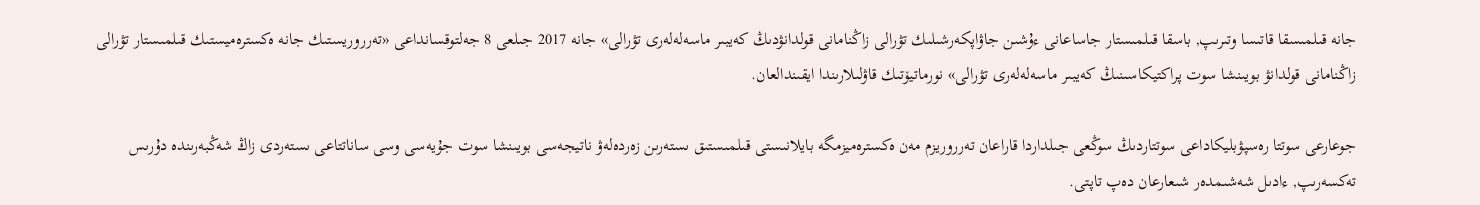جانە قىلمىسقا قاتىسا وتىرىپ, باسقا قىلمىستار جاساعانى ءۇشىن جاۋاپكەرشىلىك تۋرالى زاڭنامانى قولدانۋدىڭ كەيبىر ماسەلەلەرى تۋرالى» جانە 2017 جىلعى 8 جەلتوقسانداعى «تەرروريستىك جانە ەكسترەميستىك قىلمىستار تۋرالى زاڭنامانى قولدانۋ بويىنشا سوت پراكتيكاسىنىڭ كەيبىر ماسەلەلەرى تۋرالى» نورماتيۆتىك قاۋلىلارىندا ايقىندالعان.

جوعارعى سوتتا رەسپۋبليكاداعى سوتتاردىڭ سوڭعى جىلداردا قاراعان تەرروريزم مەن ەكسترەميزمگە بايلانىستى قىلمىستىق ىستەرىن زەردەلەۋ ناتيجەسى بويىنشا سوت جۇيەسى وسى ساناتتاعى ىستەردى زاڭ شەڭبەرىندە دۇرىس تەكسەرىپ, ءادىل شەشىمدەر شىعارعان دەپ تاپتى.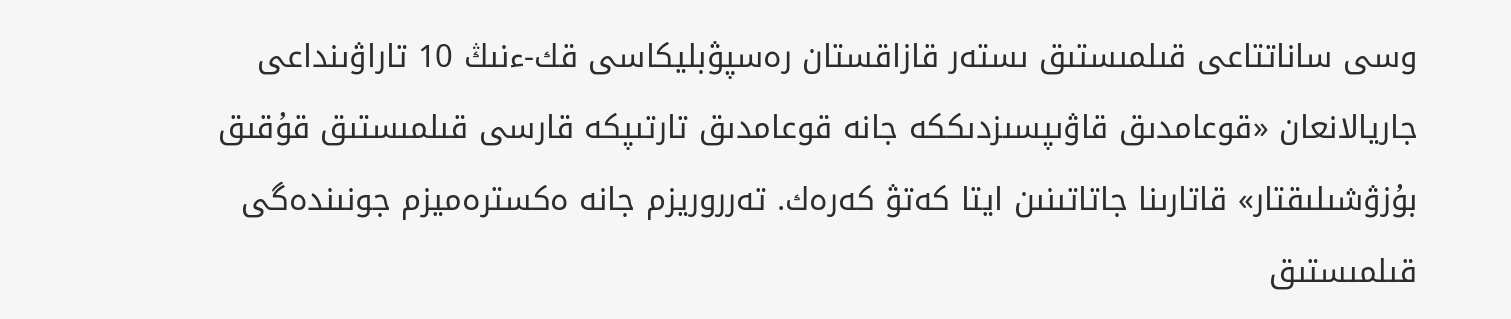وسى ساناتتاعى قىلمىستىق ىستەر قازاقستان رەسپۋبليكاسى قك-ءنىڭ 10 تاراۋىنداعى جاريالانعان «قوعامدىق قاۋىپسىزدىككە جانە قوعامدىق تارتىپكە قارسى قىلمىستىق قۇقىق بۇزۋشىلىقتار» قاتارىنا جاتاتىنىن ايتا كەتۋ كەرەك. تەرروريزم جانە ەكسترەميزم جونىندەگى قىلمىستىق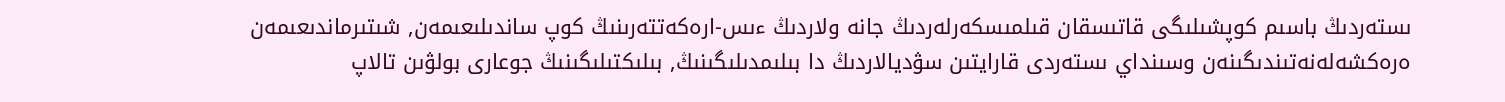ىستەردىڭ باسىم كوپشىلىگى قاتىسقان قىلمىسكەرلەردىڭ جانە ولاردىڭ ءىس-ارەكەتتەرىنىڭ كوپ ساندىلىعىمەن, شىتىرماندىعىمەن ەرەكشەلەنەتىندىگىنەن وسىنداي ىستەردى قارايتىن سۋديالاردىڭ دا بىلىمدىلىگىنىڭ, بىلىكتىلىگىنىڭ جوعارى بولۋىن تالاپ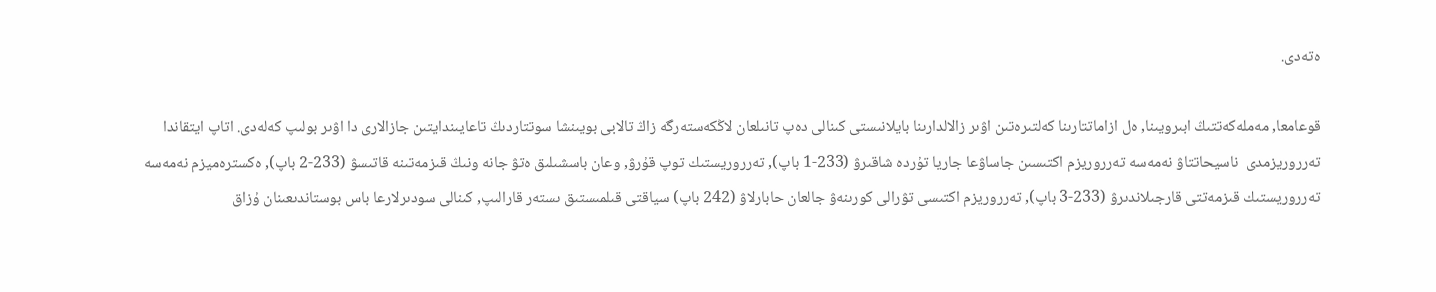ەتەدى.

قوعامعا, مەملەكەتتىڭ ابىرويىنا, ەل ازاماتتارىنا كەلتىرەتىن اۋىر زالالدارىنا بايلانىستى كىنالى دەپ تانىلعان لاڭكەستەرگە زاڭ تالابى بويىنشا سوتتاردىڭ تاعايىندايتىن جازالارى دا اۋىر بولىپ كەلەدى. اتاپ ايتقاندا تەرروريزمدى  ناسيحاتتاۋ نەمەسە تەرروريزم اكتىسىن جاساۋعا جاريا تۇردە شاقىرۋ (233-1 باپ), تەرروريستىك توپ قۇرۋ, وعان باسشىلىق ەتۋ جانە ونىڭ قىزمەتىنە قاتىسۋ (233-2 باپ), ەكسترەميزم نەمەسە تەرروريستىك قىزمەتتى قارجىلاندىرۋ (233-3 باپ), تەرروريزم اكتىسى تۋرالى كورىنەۋ جالعان حابارلاۋ (242 باپ) سياقتى قىلمىستىق ىستەر قارالىپ, كىنالى سودىرلارعا باس بوستاندىعىنان ۇزاق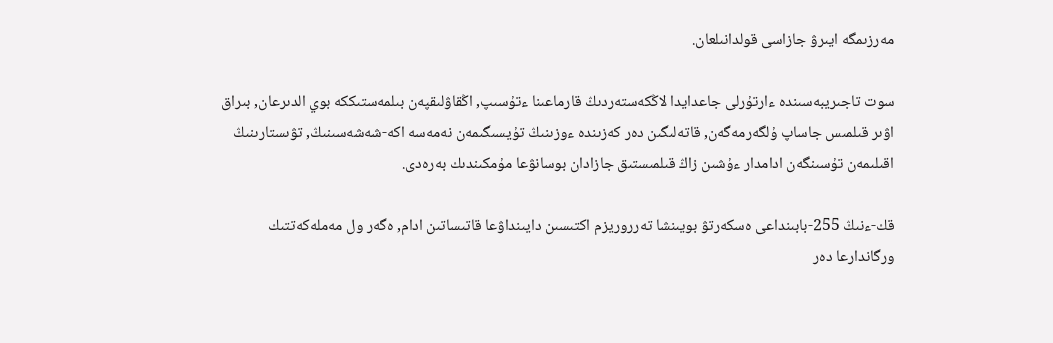مەرزىمگە ايىرۋ جازاسى قولدانىلعان.

سوت تاجىريبەسىندە ءارتۇرلى جاعدايدا لاڭكەستەردىڭ قارماعىنا ءتۇسىپ, اڭقاۋلىقپەن بىلمەستىككە بوي الدىرعان, بىراق اۋىر قىلمىس جاساپ ۇلگەرمەگەن, قاتەلىگىن دەر كەزىندە ءوزىنىڭ تۇيسىگىمەن نەمەسە اكە-شەشەسىنىڭ, تۋىستارىنىڭ اقىلىمەن تۇسىنگەن ادامدار ءۇشىن زاڭ قىلمىستىق جازادان بوسانۋعا مۇمكىندىك بەرەدى.

قك-ءنىڭ 255-بابىنداعى ەسكەرتۋ بويىنشا تەرروريزم اكتىسىن دايىنداۋعا قاتىساتىن ادام, ەگەر ول مەملەكەتتىك ورگاندارعا دەر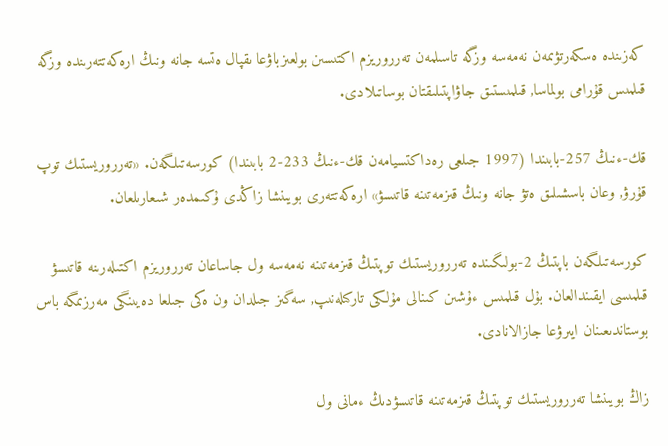كەزىندە ەسكەرتۋىمەن نەمەسە وزگە تاسىلمەن تەرروريزم اكتىسىن بولعىزباۋعا ىقپال ەتسە جانە ونىڭ ارەكەتتەرىندە وزگە قىلمىس قۇرامى بولماسا, قىلمىستىق جاۋاپتىلىقتان بوساتىلادى.

قك-ءنىڭ 257-بابىندا (1997 جىلعى رەداكتسيامەن قك-ءنىڭ 233-2 بابىندا) كورسەتىلگەن. «تەرروريستىك توپ قۇرۋ, وعان باسشىلىق ەتۋ جانە ونىڭ قىزمەتىنە قاتىسۋ» ارەكەتتەرى بويىنشا زاڭدى ۇكىمدەر شىعارىلعان.

كورسەتىلگەن باپتىڭ 2-بولىگىندە تەرروريستىك توپتىڭ قىزمەتىنە نەمەسە ول جاساعان تەرروريزم اكتىلەرىنە قاتىسۋ قىلمىسى ايقىندالعان. بۇل قىلمىس ءۇشىن كىنالى مۇلكى تاركىلەنىپ, سەگىز جىلدان ون ەكى جىلعا دەيىنگى مەرزىمگە باس بوستاندىعىنان ايىرۋعا جازالانادى.

زاڭ بويىنشا تەرروريستىك توپتىڭ قىزمەتىنە قاتىسۋدىڭ ءمانى ول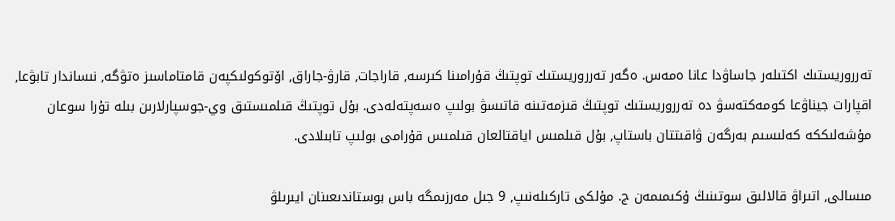تەرروريستىك اكتىلەر جاساۋدا عانا ەمەس. ەگەر تەرروريستىك توپتىڭ قۇرامىنا كىرسە, قاراجات, قارۋ-جاراق, اۆتوكولىكپەن قامتاماسىز ەتۋگە, نىساندار تابۋعا, اقپارات جيناۋعا كومەكتەسۋ دە تەرروريستىك توپتىڭ قىزمەتىنە قاتىسۋ بولىپ ەسەپتەلەدى. بۇل توپتىڭ قىلمىستىق وي-جوسپارلارىن بىلە تۇرا سوعان مۇشەلىككە كەلىسىم بەرگەن ۋاقىتتان باستاپ, بۇل قىلمىس اياقتالعان قىلمىس قۇرامى بولىپ تابىلادى.

مىسالى, اتىراۋ قالالىق سوتىنىڭ ۇكىمىمەن ج. مۇلكى تاركىلەنىپ, 9 جىل مەرزىمگە باس بوستاندىعىنان ايىرىلۋ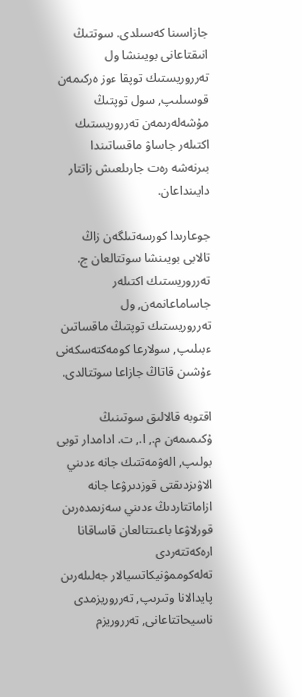جازاسىنا كەسىلدى. سوتتىڭ انىقتاعانى بويىنشا ول تەرروريستىك توپقا ءوز ەركىمەن قوسىلىپ, سول توپتىڭ مۇشەلەرىمەن تەرروريستىك اكتىلەر جاساۋ ماقساتىندا بىرنەشە رەت جارىلعىش زاتتار دايىنداعان.

جوعارىدا كورسەتىلگەن زاڭ تالابى بويىنشا سوتتالعان ج. تەرروريستىك اكتىلەر جاساماعانمەن, ول تەرروريستىك توپتىڭ ماقساتىن ءبىلىپ, سولارعا كومەكتەسكەنى ءۇشىن قاتاڭ جازاعا سوتتالدى.

اقتوبە قالالىق سوتىنىڭ ۇكىمىمەن م., ا., ت. ادامدار توبى بولىپ, الەۋمەتتىك جانە ءدىني الاۋىزدىقتى قوزدىرۋعا جانە ازاماتتاردىڭ ءدىني سەزىمدەرىن قورلاۋعا باعىتتالعان قاساقانا ارەكەتتەردى تەلەكوممۋنيكاتسيالار جەلىلەرىن پايدالانا وتىرىپ, تەرروريزمدى ناسيحاتتاعانى, تەرروريزم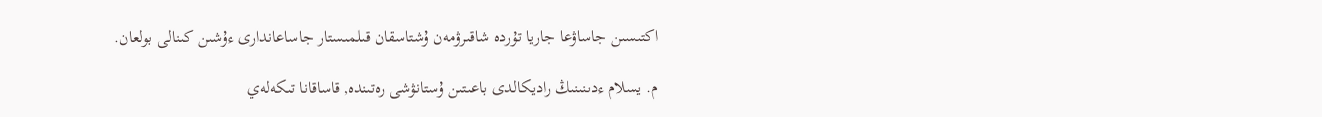اكتىسىن جاساۋعا جاريا تۇردە شاقىرۋمەن ۇشتاسقان قىلمىستار جاساعاندارى ءۇشىن كىنالى بولعان.

م. يسلام ءدىنىنىڭ راديكالدى باعىتىن ۇستانۋشى رەتىندە, قاساقانا تىكەلەي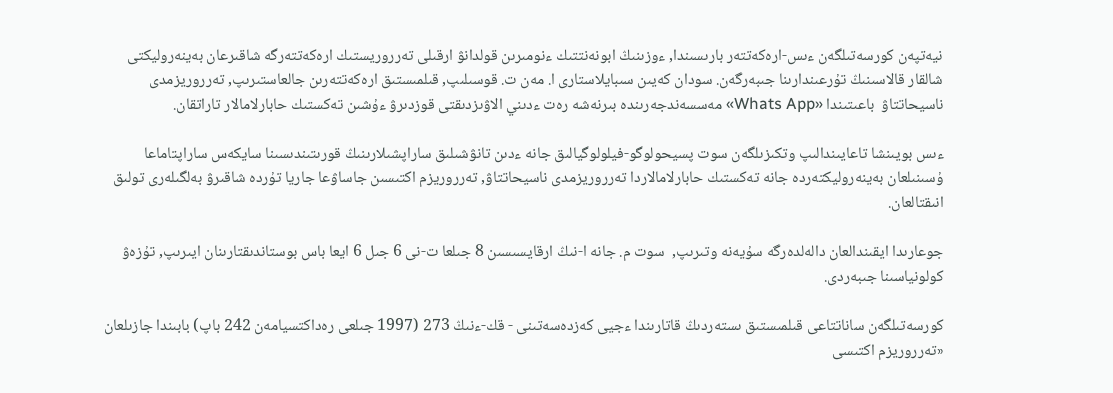نيەتپەن كورسەتىلگەن ءىس-ارەكەتتەر بارىسىندا, ءوزىنىڭ ابونەنتتىك ءنومىرىن قولدانۋ ارقىلى تەرروريستىك ارەكەتتەرگە شاقىرعان بەينەروليكتى شالقار قالاسىنىڭ تۇرعىندارىنا جىبەرگەن. سودان كەيىن سىبايلاستارى ا. مەن ت. قوسىلىپ, قىلمىستىق ارەكەتتەرىن جالعاستىرىپ, تەرروريزمدى  ناسيحاتتاۋ  باعىتىندا «Whats App» مەسسەندجەرىندە بىرنەشە رەت ءدىني الاۋىزدىقتى قوزدىرۋ ءۇشىن تەكستىك حابارلامالار تاراتقان.

ءىس بويىنشا تاعايىندالىپ وتكىزىلگەن سوت پسيحولوگو-فيلولوگيالىق جانە ءدىن تانۋشىلىق ساراپشىلارىنىڭ قورىتىندىسىنا سايكەس ساراپتاماعا ۇسىنىلعان بەينەروليكتەردە جانە تەكستىك حابارلامالاردا تەرروريزمدى ناسيحاتتاۋ, تەرروريزم اكتىسىن جاساۋعا جاريا تۇردە شاقىرۋ بەلگىلەرى تولىق انىقتالعان.

جوعارىدا ايقىندالعان دالەلدەرگە سۇيەنە وتىرىپ,  سوت م. جانە ا-نىڭ ارقايسىسىن 8 جىلعا ت-نى 6 جىل 6 ايعا باس بوستاندىقتارىنان ايىرىپ, تۇزەۋ كولونياسىنا جىبەردى.

كورسەتىلگەن ساناتتاعى قىلمىستىق ىستەردىڭ قاتارىندا ءجيى كەزدەسەتىنى - قك-ءنىڭ 273 (1997 جىلعى رەداكتسيامەن 242 باپ) بابىندا جازىلعان «تەرروريزم اكتىسى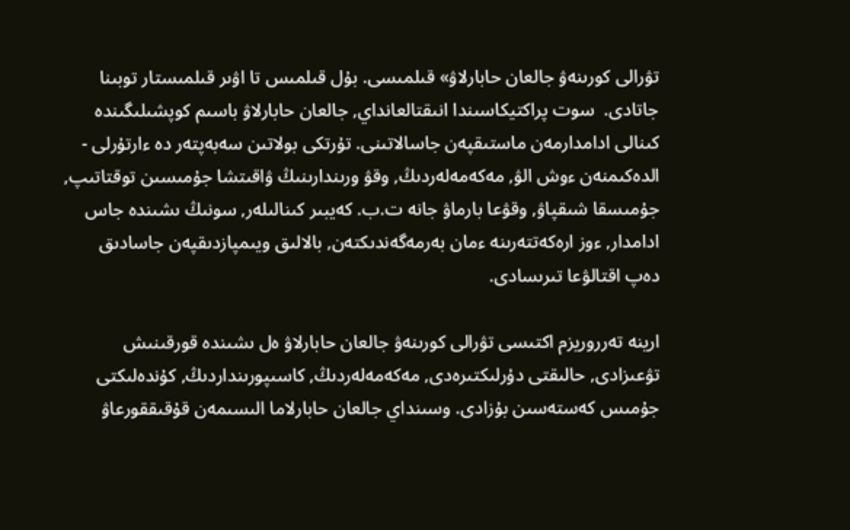تۋرالى كورىنەۋ جالعان حابارلاۋ» قىلمىسى. بۇل قىلمىس تا اۋىر قىلمىستار توبىنا جاتادى.  سوت پراكتيكاسىندا انىقتالعانداي, جالعان حابارلاۋ باسىم كوپشىلىگىندە كىنالى ادامدارمەن ماستىقپەن جاسالاتىنى. تۇرتكى بولاتىن سەبەپتەر دە ءارتۇرلى - الدەكىمنەن ءوش الۋ, مەكەمەلەردىڭ, وقۋ ورىندارىنىڭ ۋاقىتشا جۇمىسىن توقتاتىپ, جۇمىسقا شىقپاۋ, وقۋعا بارماۋ جانە ت.ب. كەيبىر كىنالىلەر, سونىڭ ىشىندە جاس ادامدار, ءوز ارەكەتتەرىنە ءمان بەرمەگەندىكتەن, بالالىق ويىمپازدىقپەن جاسادىق دەپ اقتالۋعا تىرىسادى.

ارينە تەرروريزم اكتىسى تۋرالى كورىنەۋ جالعان حابارلاۋ ەل ىشىندە قورقىنىش تۋعىزادى, حالىقتى دۇرلىكتىرەدى, مەكەمەلەردىڭ, كاسىپورىنداردىڭ, كۇندەلىكتى جۇمىس كەستەسىن بۇزادى. وسىنداي جالعان حابارلاما الىسىمەن قۇقىققورعاۋ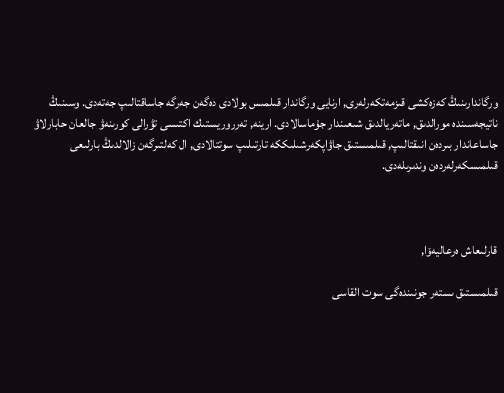ورگاندارىنىڭ كەزەكشى قىزمەتكەرلەرى, ارنايى ورگاندار قىلمىس بولادى دەگەن جەرگە جاساقتالىپ جەتەدى. وسىنىڭ ناتيجەسىندە مورالدىق, ماتەريالدىق شىعىندار جۇماسالادى. ارينە, تەرروريستىك اكتىسى تۋرالى كورىنەۋ جالعان حابارلاۋ جاساعاندار بىردەن انىقتالىپ, قىلمىستىق جاۋاپكەرشىلىككە تارتىلىپ سوتتالادى, ال كەلتىرگەن زالالدىڭ بارلىعى قىلمىسكەرلەردەن وندىرىلەدى.



قارلىعاش ەرعاليەۆا,

قىلمىستىق ىستەر جونىندەگى سوت القاسى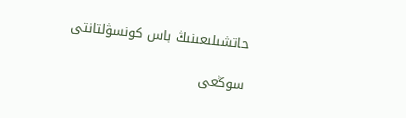حاتشىلىعىنىڭ باس كونسۋلتانتى

سوڭعى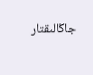جاڭالىقتار